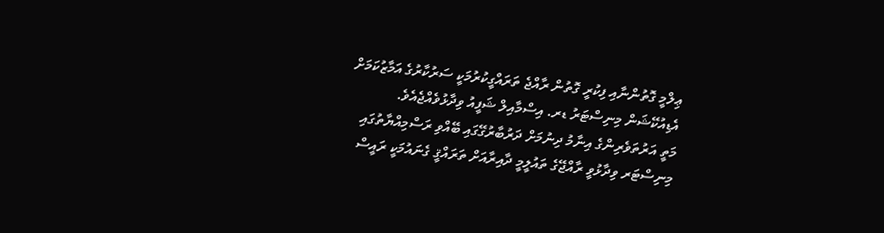ޢިލްމީ ގޮތުންނާއި ފިކުރީ ގޮތުން ރާއްޖެ ތަރައްގީކުރުމަކީ ސަރުކާރުގެ އަމާޒުކަމަށް އެޑިއުކޭޝަން މިނިސްޓަރު ޑރ. އިސްމާއިލް ޝަފީއު ވިދާޅުވެއްޖެއެވެ.
މަތީ އަރުތަވެރިންގެ އިނާމު ދިނުމަށް ދަރުބާރުގޭގައި ބޭއްވި ރަސްމިއްޔާތުގައި މިނިސްޓަރ ވިދާޅުވީ ރާއްޖޭގެ ތައުލީމީ ދާއިރާއަށް ތަރައްޤީ ގެނައުމަކީ ރައީސް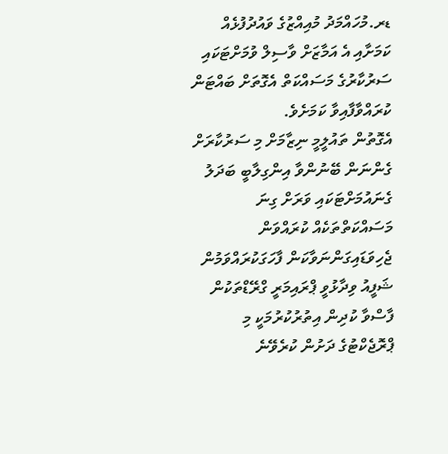ޑރ.މުހައްމަދު މުއިއްޒުގެ ވައުދުފުޅެއް ކަމަށާއި އެ އަމާޒަށް ވާސިލް ވުމަށްޓަކައި ސަރުކާރުގެ މަސައްކަތް އެގޮތަށް ބައްޓަން ކުރައްވާފާއިވާ ކަމަށެވެ.
އެގޮތުން ތައުލީމީ ނިޒާމަށް މި ސަރުކާރަށް ގެންނަން ބޭނުންވާ އިންގިލާބީ ބަދަލު ގެނައުމަށްޓަކައި ވަރަށް ގިނަ މަސައްކަތްތަކެއް ކުރައްވަން ޖެހިވަޑައިގަންނަވާކަން ފާހަގަކުރައްވަމުން ޝަފީއު ވިދާޅުވީ ޕްރައިމަރީ ގްރޭޑްތަކުން ފާސްވާ ކުދިން އިތުރުކުރުމަކީ މި ޕްރޮޖެކްޓުގެ ދަށުން ކުރެވޭނެ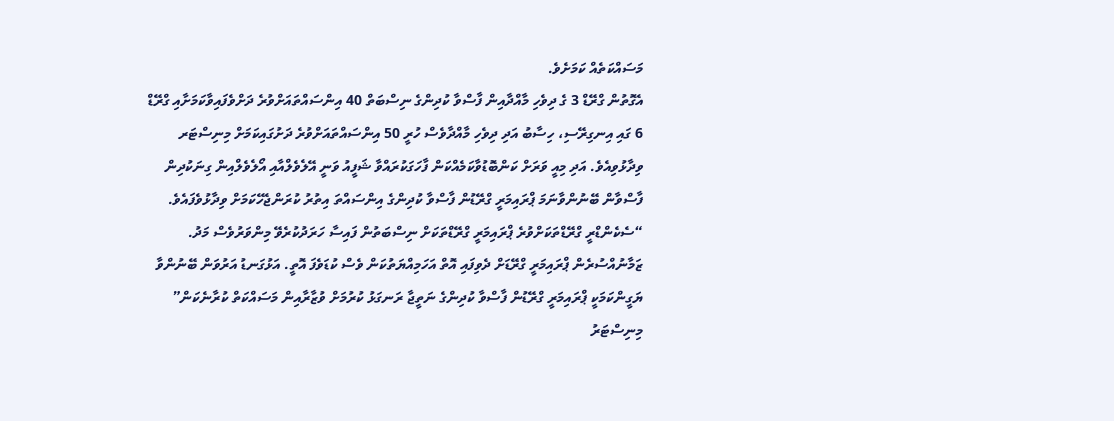މަސައްކަތެއް ކަމަށެވެ.
އެގޮތުން ގްރޭޑް 3 ގެ ދިވެހި މާއްދާއިން ފާސްވާ ކުދިންގެ ނިސްބަތް 40 އިންސައްތައަށްވުރެ ދަށްވެފައިވާކަމަށާއި ގްރޭޑް 6 ގައި އިނގިރޭސި، ހިސާބު އަދި ދިވެހި މާއްދާވެސް ހުރީ 50 އިންސައްތައަށްވުރެ ދަށުގައިކަމަށް މިނިސްޓަރ ވިދާޅުވިއެވެ. އަދި މިއީ ވަރަށް ކަންބޮޑުވާކަމެއްކަން ފާހަގަކުރައްވާ ޝަފީއު ވަނީ އޭލެވެލްއާއި އޯލެވެލްއިން ގިނަކުދިން ފާސްވާން ބޭނުންވާނަމަ ޕްރައިމަރީ ގްރޭޑުން ފާސްވާ ކުދިންގެ އިންސައްތަ އިތުރު ކުރަންޖެހޭކަމަށް ވިދާޅުވެފައެވެ.
“ސެކެންޑްރީ ގްރޭޑްތަކަށްވުރެ ޕްރައިމަރީ ގްރޭޑްތަކަށް ނިސްބަތުން ފައިސާ ހަރަދުކުރެވޭ މިންވަރުވެސް މަދު. ޒަމާނުއްސުރެން ޕްރައިމަރީ ގްރޭޑަށް ދެވިފައި އޮތް އަހަމިއްޔަތުކަން ވެސް ކުޑަވެފަ އޮތީ. އަޅުގަނޑު އަރުވަން ބޭނުންވާ ޔަގީންކަމަކީ ޕްރައިމަރީ ގްރޭޑުން ފާސްވާ ކުދިންގެ ނަތީޖާ ރަނގަޅު ކުރުމަށް ވުޒާރާއިން މަސައްކަތް ކުރާނެކަން” މިނިސްޓަރު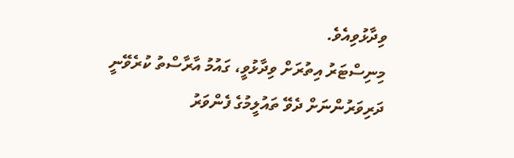ވިދާޅުވިއެވެ.
މިނިސްޓަރު އިތުރަށް ވިދާޅުވީ، ގައުމު އާރާސްތު ކުރެވޭނީ ދަރިވަރުންނަށް ދެވޭ ތައުލީމުގެ ފެންވަރު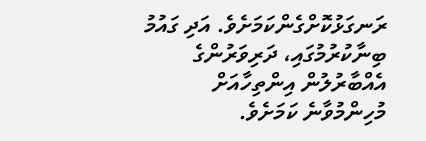ރަނގަޅުކޮށްގެންކަމަށެވެ. އަދި ގައުމު ބިނާކުރުމުގައި، ދަރިވަރުންގެ އެއްބާރުލުން އިންތިހާއަށް މުހިންމުވާނެ ކަމަށެވެ.